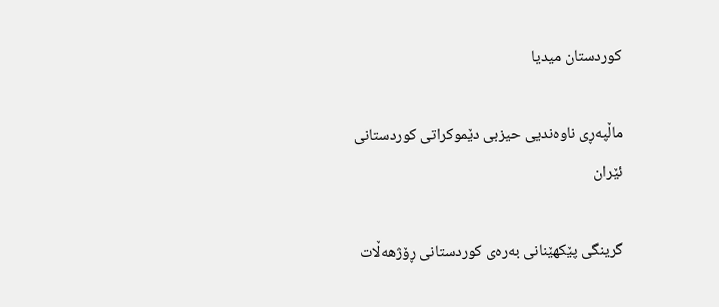کوردستان میدیا

ماڵپەڕی ناوەندیی حیزبی دێموکراتی کوردستانی ئێران

گرینگی پێکهێنانی بەرەی کوردستانی ڕۆژهەڵات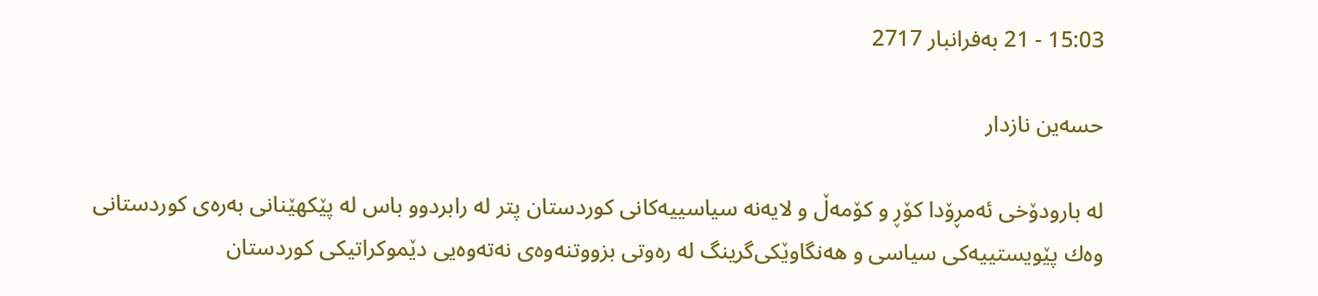15:03 - 21 بەفرانبار 2717

حسەین نازدار

له‌ بارودۆخی‌ ئه‌مڕۆدا كۆڕ و كۆمه‌ڵ ‌‌و لایه‌نه‌ سیاسییه‌كانی‌ كوردستان پتر له‌ رابردوو باس له‌ پێكهێنانی‌ به‌ره‌ی‌ كوردستانی‌ وه‌ك پێویستییه‌كی‌ سیاسی ‌و هه‌نگاوێكی‌گرینگ له‌ ره‌وتی‌ بزووتنه‌وه‌ی‌ نه‌ته‌وه‌یی‌ دێموكراتیكی‌ كوردستان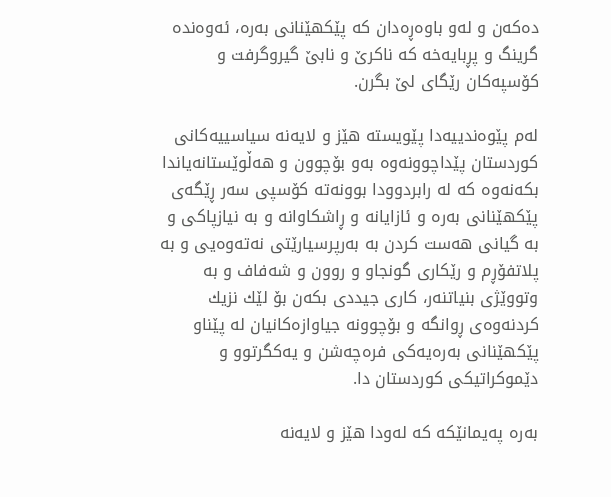ده‌كه‌ن ‌و له‌و باوه‌ڕه‌دان كه‌ پێكهێنانی‌ به‌ره‌، ئه‌وه‌نده‌ گرینگ ‌و پڕبایه‌خه‌ كه‌ ناكرێ ‌‌و نابێ‌ گیروگرفت‌ و كۆسپه‌كان رێگای‌ لێ‌ بگرن.

له‌م پێوه‌ندییه‌دا پێویسته‌ هێز‌ و لایه‌نه‌ سیاسییه‌كانی‌ كوردستان پێداچوونه‌وه‌ به‌و بۆچوون و هه‌ڵوێستانه‌یاندا بكه‌نه‌وه‌ كه‌ له‌ رابردوودا بوونه‌ته‌ كۆسپی‌ سه‌ر ڕێگەی‌ پێكهێنانی‌ به‌ره‌ و ئازایانه ‌‌و ڕاشكاوانه‌‌ و به‌ نیازپاكی ‌‌و به‌ گیانی‌ هه‌ست كردن به‌ به‌رپرسیارێتی‌ نه‌ته‌وه‌یی ‌‌و به‌ پلاتفۆڕم ‌و رێكاری‌ گونجاو و روون ‌و شه‌فاف ‌و به‌ وتووێژی‌ بنیاتنه‌ر، كاری‌ جیددی‌ بكه‌ن بۆ لێك نزیك كردنه‌وه‌ی‌ ڕوانگه ‌‌و بۆچوونه‌ جیاوازه‌كانیان له‌ پێناو پێكهێنانی‌ به‌ره‌یه‌كی‌ فره‌چه‌شن ‌و یه‌كگرتوو و دێموكراتیكی کوردستان دا.

به‌ره‌ په‌یمانێكه‌ كه‌ له‌ودا هێز ‌و لایه‌نه‌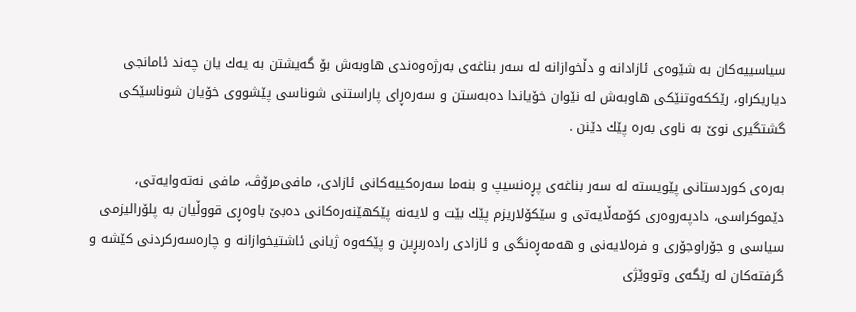سیاسییه‌كان به‌ شێوه‌ی‌ ئازادانه ‌‌و دڵخوازانه‌ له‌ سه‌ر بناغه‌ی‌ به‌رژه‌وه‌ندی‌ هاوبه‌ش بۆ گه‌یشتن به‌ یه‌ك یان چه‌ند ئامانجی‌ دیاریكراو، رێككه‌وتنێكی‌ هاوبه‌ش له‌ نێوان خۆیاندا ده‌به‌ستن ‌و سه‌ره‌ڕای پاراستنی‌ شوناسی‌ پێشووی خۆیان شوناسێكی‌ گشتگیری‌ نوێ‌ به‌ ناوی‌ به‌ره‌ پێك دێنن .

به‌ره‌ی‌ كوردستانی‌ پێویسته‌ له‌ سه‌ر بناغه‌ی‌ پڕه‌نسیپ‌ و بنه‌ما سه‌ره‌كییه‌كانی‌ ئازادی‌، مافی‌مرۆڤ، مافی‌ نه‌ته‌وایەتی، دێموكراسی‌، دادپه‌روه‌ری‌ كۆمه‌ڵایه‌تی ‌‌و سێكۆلاریزم پێك بێت ‌و لایه‌نه‌ پێكهێنه‌ره‌كانی‌ ده‌بێ‌ باوه‌ڕی‌ قووڵیان به‌ پلۆرالیزمی‌ سیاسی ‌و جۆراوجۆری ‌‌و فره‌لایه‌نی ‌‌و هه‌مه‌ڕه‌نگی ‌‌و ئازادی‌ راده‌ربڕین ‌و پێكه‌وه‌ ژیانی‌ ئاشتیخوازانه ‌‌و چاره‌سه‌ركردنی‌ كێشه ‌‌و گرفته‌كان له‌ رێگەی‌ وتووێژی‌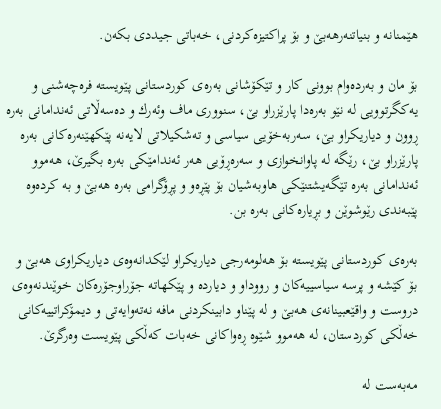هێمنانه ‌‌و بنیاتنه‌رهه‌بێ ‌‌و بۆ پراكتیزه‌كردنی‌، خه‌باتی‌ جیددی‌ بكه‌ن.

بۆ مان‌ و به‌رده‌وام بوونی‌ كار و تێكۆشانی‌ به‌ره‌ی کوردستانی پێویسته‌ فره‌چه‌شنی ‌‌و یه‌كگرتوویی‌ له‌ نێو به‌ره‌دا پارێزراو بێ‌، سنووری‌ ماف ‌وئه‌رك ‌و ده‌سه‌ڵاتی‌ ئه‌ندامانی‌ به‌ره‌ ڕوون ‌و دیاریكراو بێ‌، سه‌ربه‌خۆیی‌ سیاسی ‌‌و ته‌شكیلاتی‌ لایه‌نه‌ پێكهێنه‌ره‌كانی‌ به‌ره‌ پارێزراو بێ‌، رێگه‌ له‌ پاوانخوازی ‌‌و سه‌ره‌ڕۆیی‌ هه‌ر ئه‌ندامێكی‌ به‌ره‌ بگیرێ‌، هه‌موو ئه‌ندامانی‌ به‌ره‌ تێگه‌یشتنێكی‌ هاوبه‌شیان بۆ پێڕه‌و و پڕۆگرامی‌ به‌ره‌ هه‌بێ ‌‌و به‌ كرده‌وه‌ پێبه‌ندی‌ رێوشوێن ‌و بڕیاره‌كانی‌ به‌ره‌ بن.

بەرەی کوردستانی پێویستە بۆ هەلومەرجی دیاریکراو لێکدانەوەی دیاریکراوی هەبێ و بۆ کێشە و پرسە سیاسییەکان و رووداو و دیاردە و پێکهاتە جۆراوجۆرەکان خوێندنەوەی دروست و واقێعبینانەی هەبێ و لە پێناو دابینکردنی مافە نەتەوایەتی و دیمۆکراتییەکانی خەڵکی کوردستان، لە هەموو شێوە ڕەواکانی خەبات کەڵکی پێویست وەرگرێ.

مەبەست لە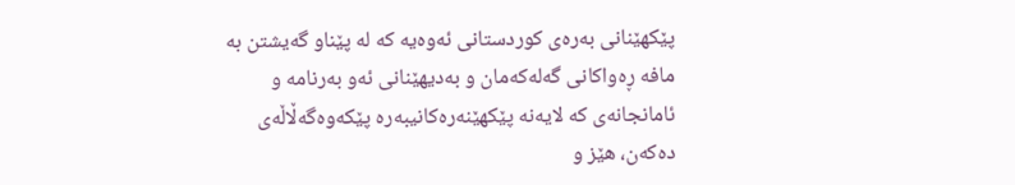پێکهێنانی بەرەی کوردستانی ئەوەیە کە لە پێناو گەیشتن بە مافە ڕەواکانی گەلەکەمان و بەدیهێنانی ئەو بەرنامە و ئامانجانەی کە لایەنە پێکهێنەرەکانیبەرە پێکەوەگەڵاڵەی دەکەن، هێز و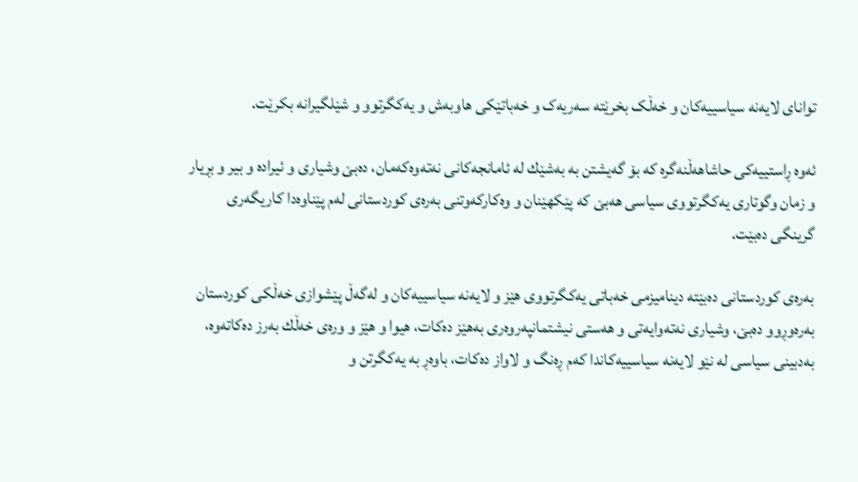توانای لایەنە سیاسییەکان و خەڵک بخرێتە سەریەک و خەباتێکی هاوبەش و یەکگرتوو و شێلگیرانە بکرێت.

ئه‌وه‌ ڕاستییه‌كی‌ حاشاهه‌ڵنه‌گره‌ كه‌ بۆ گه‌یشتن به‌ به‌شێك له‌ ئامانجه‌كانی‌ نه‌ته‌وه‌كه‌مان، ده‌بێ‌ وشیاری ‌‌و ئیراده ‌‌و بیر ‌و بڕیار و زمان ‌وگوتاری‌ یه‌كگرتووی‌ سیاسی‌ هه‌بێ‌ كه‌ پێكهێنان ‌و وه‌كاركه‌وتنی‌ به‌ره‌ی‌ كوردستانی‌ له‌م پێناوه‌دا كاریگه‌ری‌ گرینگی‌ دەبێت.

به‌ره‌ی‌ كوردستانی‌ ده‌بێته‌ دینامیزمی‌ خه‌باتی‌ یه‌كگرتووی هێز و لایه‌نه‌ سیاسییه‌كان‌ و له‌گه‌ڵ‌ پێشوازی‌ خه‌ڵكی‌ كوردستان به‌ره‌وڕوو ده‌بێ‌، وشیاری‌ نه‌ته‌وایه‌تی ‌‌و هه‌ستی‌ نیشتمانپه‌روه‌ری‌ به‌هێز ده‌كات، هیوا و هێز و وره‌ی‌ خه‌ڵك به‌رز ده‌كاته‌وه‌، به‌دبینی‌ سیاسی‌ له‌ نێو لایه‌نه‌ سیاسییه‌كاندا كه‌م ڕه‌نگ ‌و لاواز ده‌كات‌، باوه‌ڕ به ‌یه‌کگرتن و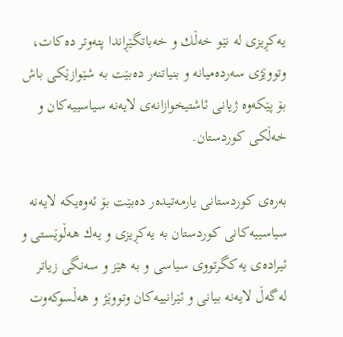یه‌كڕیزی ‌له‌ نێو خه‌ڵك ‌و خه‌باتگێڕاندا پته‌وتر ده‌كات‌، وتووێژی‌ سه‌رده‌میانه‌‌ و بنیاتنه‌ر ده‌بێت به‌ شێوازێكی‌ باش بۆ پێكه‌وه‌ ژیانی‌ ئاشتیخوازانه‌ی‌ لایه‌نه‌ سیاسییه‌كان‌ و خه‌ڵكی‌ كوردستان.

بەرەی کوردستانی یارمەتیدەر دەبێت بۆ ئەوەیکە لایه‌نه‌ سیاسییه‌كانی‌ كوردستان به‌ یه‌كڕیزی ‌‌و یه‌ك هه‌ڵوێستی ‌‌و ئیراده‌ی‌ یه‌كگرتووی‌ سیاسی‌‌ و به‌ هێز ‌و سه‌نگی‌ زیاتر له‌گه‌ڵ‌ لایه‌نه‌ بیانی ‌‌و ئێرانییه‌كان وتووێژ و هه‌ڵسوكه‌وت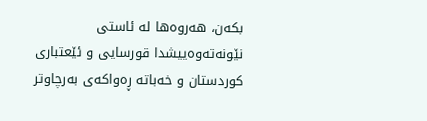بكه‌ن‌، هەروەها له‌ ئاستی نێونه‌ته‌وه‌ییشدا قورسایی ‌‌و ئێعتباری‌ كوردستان‌ و خه‌باته‌ ڕه‌واكه‌ی‌ به‌رچاوتر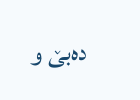ده‌بێ ‌‌و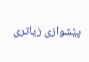پێشوازی‌ زیاتری‌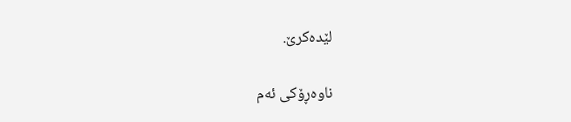لێده‌كرێ.

ناوەڕۆکی ئەم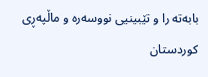بابەتە را و تێبینیی نووسەرە و ماڵپەڕی کوردستان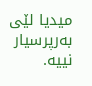میدیا لێی بەرپرسیار نییە.